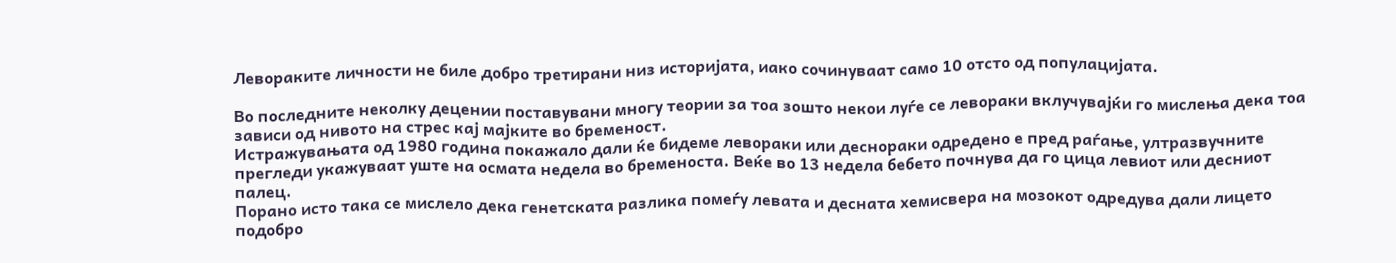Левораките личности не биле добро третирани низ историјата, иако сочинуваат само 10 отсто од популацијата.

Во последните неколку децении поставувани многу теории за тоа зошто некои луѓе се левораки вклучувајќи го мислења дека тоа зависи од нивото на стрес кај мајките во бременост.
Истражувањата од 1980 година покажало дали ќе бидеме левораки или деснораки одредено е пред раѓање, ултразвучните прегледи укажуваат уште на осмата недела во бременоста. Веќе во 13 недела бебето почнува да го цица левиот или десниот палец.
Порано исто така се мислело дека генетската разлика помеѓу левата и десната хемисвера на мозокот одредува дали лицето подобро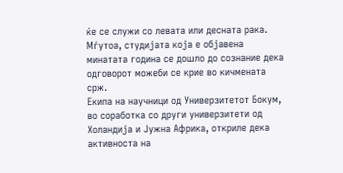ќе се служи со левата или десната рака. Мѓутоа, студијата која е објавена минатата година се дошло до сознание дека одговорот можеби се крие во кичмената срж.
Екипа на научници од Универзитетот Бокум, во соработка со други универзитети од Холандија и Јужна Африка, откриле дека активноста на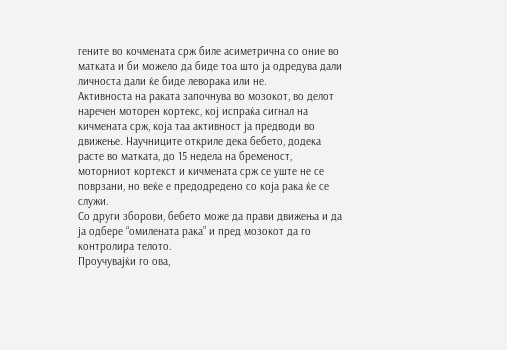гените во кочмената срж биле асиметрична со оние во матката и би можело да биде тоа што ја одредува дали личноста дали ќе биде леворака или не.
Активноста на раката започнува во мозокот, во делот наречен моторен кортекс, кој испраќа сигнал на кичмената срж, која таа активност ја предводи во движење. Научниците откриле дека бебето, додека расте во матката, до 15 недела на бременост, моторниот кортекст и кичмената срж се уште не се поврзани, но веќе е предодредено со која рака ќе се служи.
Со други зборови, бебето може да прави движења и да ја одбере “омилената рака” и пред мозокот да го контролира телото.
Проучувајќи го ова,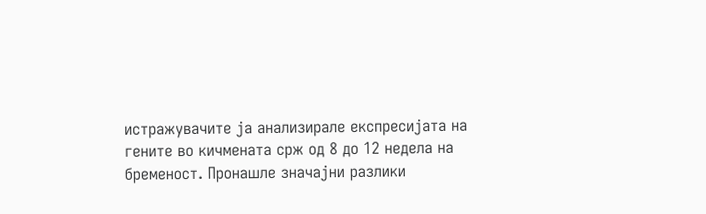истражувачите ја анализирале експресијата на гените во кичмената срж од 8 до 12 недела на бременост. Пронашле значајни разлики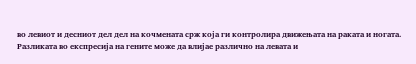во левиот и десниот дел дел на кочмената срж која ги контролира движењата на раката и ногата.
Разликата во експресија на гените може да влијае различно на левата и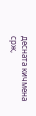десната кичмена срж,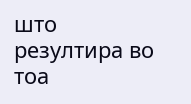што резултира во тоа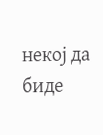некој да биде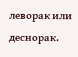леворак или деснорак.